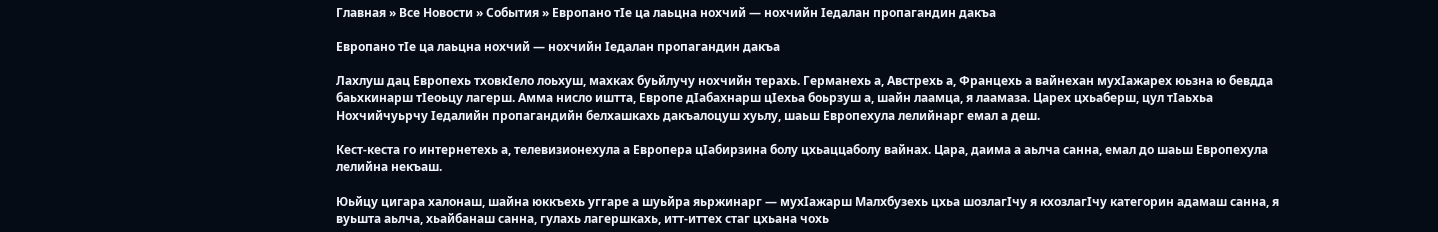Главная » Все Новости » События » Европано тIе ца лаьцна нохчий — нохчийн Iедалан пропагандин дакъа

Европано тIе ца лаьцна нохчий — нохчийн Iедалан пропагандин дакъа

Лахлуш дац Европехь тховкIело лоьхуш, махках буьйлучу нохчийн терахь. Германехь а, Австрехь а, Францехь а вайнехан мухIажарех юьзна ю бевдда баьхкинарш тIеоьцу лагерш. Амма нисло иштта, Европе дIабахнарш цIехьа боьрзуш а, шайн лаамца, я лаамаза. Царех цхьаберш, цул тIаьхьа Нохчийчуьрчу Iедалийн пропагандийн белхашкахь дакъалоцуш хуьлу, шаьш Европехула лелийнарг емал а деш.

Кест-кеста го интернетехь а, телевизионехула а Европера цIабирзина болу цхьаццаболу вайнах. Цара, даима а аьлча санна, емал до шаьш Европехула лелийна некъаш.

Юьйцу цигара халонаш, шайна юккъехь уггаре а шуьйра яьржинарг — мухIажарш Малхбузехь цхьа шозлагIчу я кхозлагIчу категорин адамаш санна, я вуьшта аьлча, хьайбанаш санна, гулахь лагершкахь, итт-иттех стаг цхьана чохь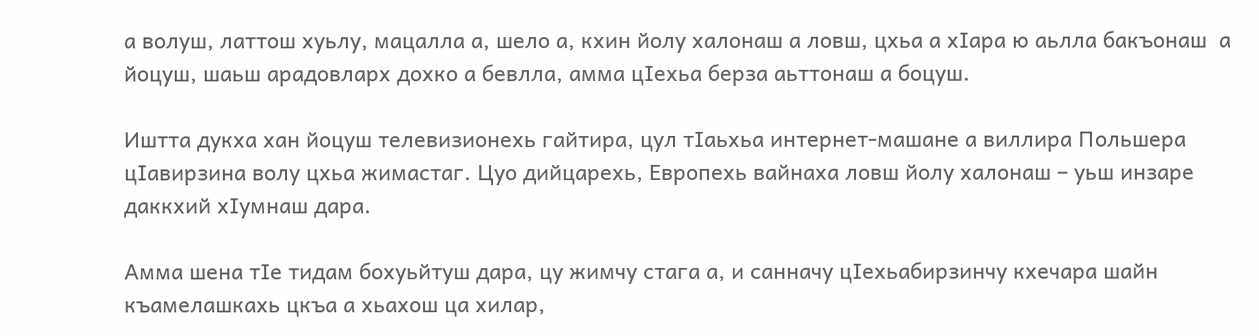а волуш, латтош хуьлу, мацалла а, шело а, кхин йолу халонаш а ловш, цхьа а хIара ю аьлла бакъонаш  а йоцуш, шаьш арадовларх дохко а бевлла, амма цIехьа берза аьттонаш а боцуш.

Иштта дукха хан йоцуш телевизионехь гайтира, цул тIаьхьа интернет-машане а виллира Польшера цIавирзина волу цхьа жимастаг. Цуо дийцарехь, Европехь вайнаха ловш йолу халонаш – уьш инзаре даккхий хIумнаш дара.

Амма шена тIе тидам бохуьйтуш дара, цу жимчу стага а, и санначу цIехьабирзинчу кхечара шайн къамелашкахь цкъа а хьахош ца хилар,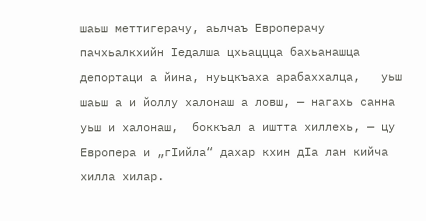шаьш меттигерачу, аьлчаъ Европерачу пачхьалкхийн Iедалша цхьаццца бахьанашца депортаци а йина, нуьцкъаха арабаххалца,   уьш шаьш а и йоллу халонаш а ловш, — нагахь санна уьш и халонаш,  боккъал а иштта хиллехь, — цу Европера и „гIийла“ дахар кхин дIа лан кийча хилла хилар.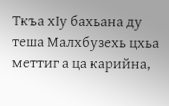Ткъа хIу бахьана ду теша Малхбузехь цхьа меттиг а ца карийна,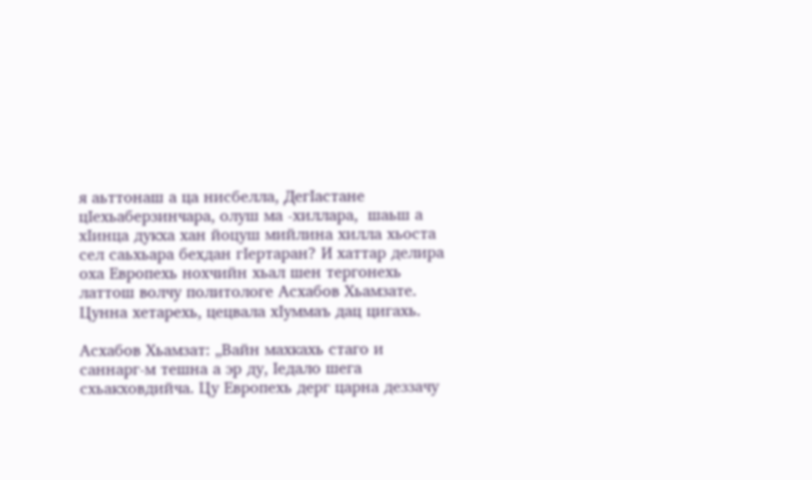я аьттонаш а ца нисбелла, ДегIастане  цIехьаберзинчара, олуш ма -хиллара,  шаьш а хIинца дукха хан йоцуш мийлина хилла хьоста сел саьхьара бехдан гIертаран? И хаттар делира оха Европехь нохчийн хьал шен тергонехь латтош волчу политологе Асхабов Хьамзате. Цунна хетарехь, цецвала хIуммаъ дац цигахь.

Асхабов Хьамзат: „Вайн махкахь стаго и саннарг-м тешна а эр ду, Iедало шега схьакховдийча. Цу Европехь дерг царна деззачу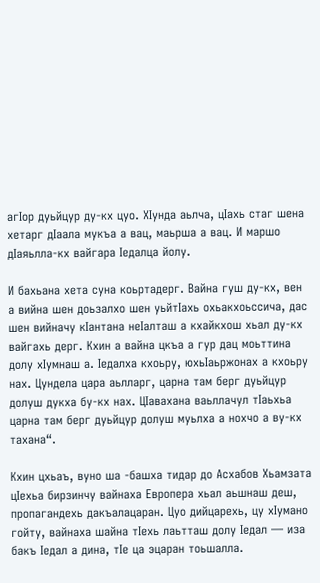агIор дуьйцур ду-кх цуо. ХIунда аьлча, цIахь стаг шена хетарг дIаала мукъа а вац, маьрша а вац. И маршо дIаяьлла-кх вайгара Iедалца йолу.

И бахьана хета суна коьртадерг. Вайна гуш ду-кх, вен а вийна шен доьзалхо шен уьйтIахь охьакхоьссича, дас шен вийначу кIантана неIалташ а кхайкхош хьал ду-кх вайгахь дерг. Кхин а вайна цкъа а гур дац моьттина долу хIумнаш а. Iедалха кхоьру, юхьIаьржонах а кхоьру нах. Цундела цара аьлларг, царна там берг дуьйцур долуш дукха бу-кх нах. ЦIавахана ваьллачул тIаьхьа царна там берг дуьйцур долуш муьлха а нохчо а ву-кх тахана“.

Кхин цхьаъ, вуно ша -башха тидар до Асхабов Хьамзата цIехьа бирзинчу вайнаха Европера хьал аьшнаш деш, пропагандехь дакъалацаран. Цуо дийцарехь, цу хIумано гойту, вайнаха шайна тIехь лаьтташ долу Iедал — иза бакъ Iедал а дина, тIе ца эцаран тоьшалла.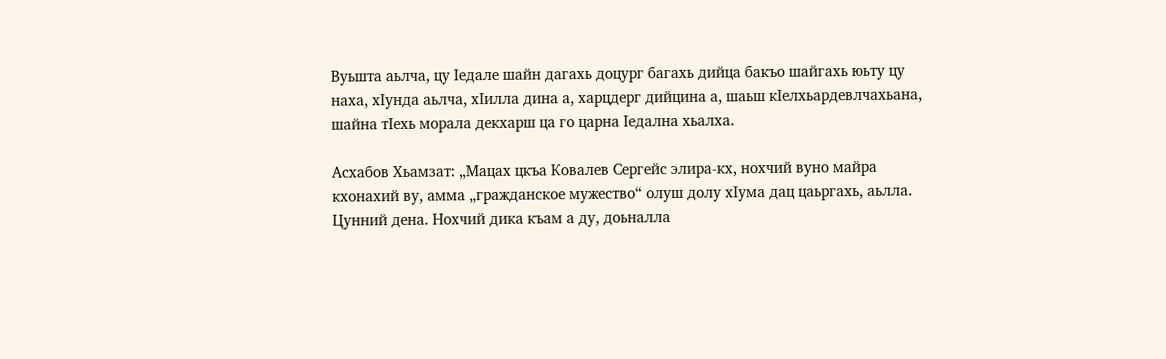Вуьшта аьлча, цу Iедале шайн дагахь доцург багахь дийца бакъо шайгахь юьту цу наха, хIунда аьлча, хIилла дина а, харцдерг дийцина а, шаьш кIелхьардевлчахьана, шайна тIехь морала декхарш ца го царна Iедална хьалха.

Асхабов Хьамзат: „Мацах цкъа Ковалев Сергейс элира-кх, нохчий вуно майра кхонахий ву, амма „гражданское мужество“ олуш долу хIума дац цаьргахь, аьлла.  Цунний дена. Нохчий дика къам а ду, доьналла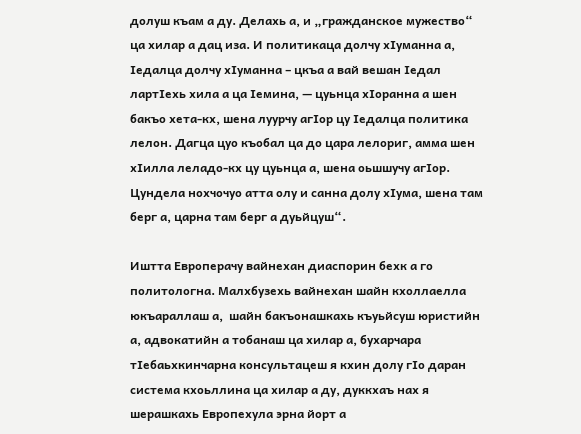долуш къам а ду. Делахь а, и „гражданское мужество“  ца хилар а дац иза. И политикаца долчу хIуманна а, Iедалца долчу хIуманна – цкъа а вай вешан Iедал лартIехь хила а ца Iемина, — цуьнца хIоранна а шен бакъо хета-кх, шена луурчу агIор цу Iедалца политика лелон. Дагца цуо къобал ца до цара лелориг, амма шен хIилла леладо-кх цу цуьнца а, шена оьшшучу агIор. Цундела нохчочуо атта олу и санна долу хIума, шена там берг а, царна там берг а дуьйцуш“.

Иштта Европерачу вайнехан диаспорин бехк а го политологна. Малхбузехь вайнехан шайн кхоллаелла юкъараллаш а,  шайн бакъонашкахь къуьйсуш юристийн а, адвокатийн а тобанаш ца хилар а, бухарчара тIебаьхкинчарна консультацеш я кхин долу гIо даран система кхоьллина ца хилар а ду, дуккхаъ нах я шерашкахь Европехула эрна йорт а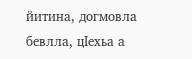йитина, догмовла бевлла, цIехьа а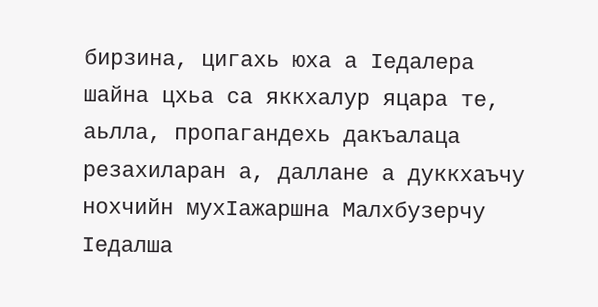бирзина, цигахь юха а Iедалера шайна цхьа са яккхалур яцара те, аьлла, пропагандехь дакъалаца резахиларан а, даллане а дуккхаъчу нохчийн мухIажаршна Малхбузерчу Iедалша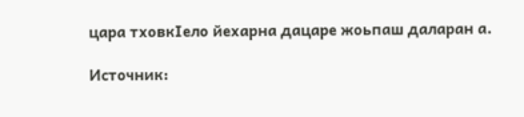цара тховкIело йехарна дацаре жоьпаш даларан а.

Источник: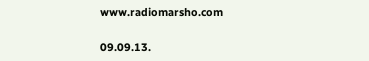www.radiomarsho.com

09.09.13.